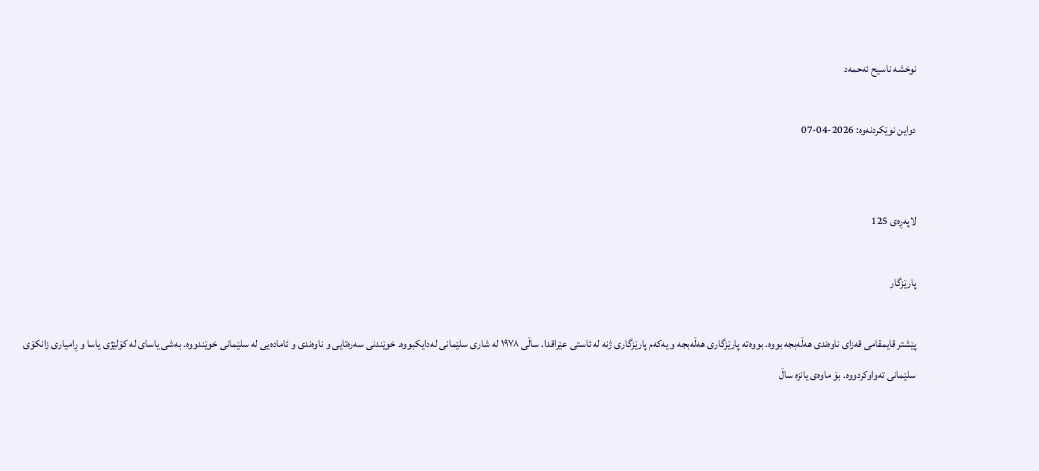نوخشە ناسیح ئەحمەد

دواین نوێکردنەوە: 2026-04-07


لاپەڕەی 125

پارێزگار

پێشتر قایمقامی قەزای ناوەندی هەڵەبجه بووە‌. بووەتە پارێزگاری هەڵەبجە و یەکەم پارێزگاری ژنە لە ئاستی عێراقدا. ساڵی ١٩٧٨ لە شاری سلێمانی لەدایکبووە. خوێندنی سەرەتایی و ناوەندی و ئامادەیی لە سلێمانی خوێندووە. بەشی یاسای لە کۆلێژی یاسا و ڕامیاری زانکۆی سلێمانی تەواوکردووە. بۆ ماوەی یانزە ساڵ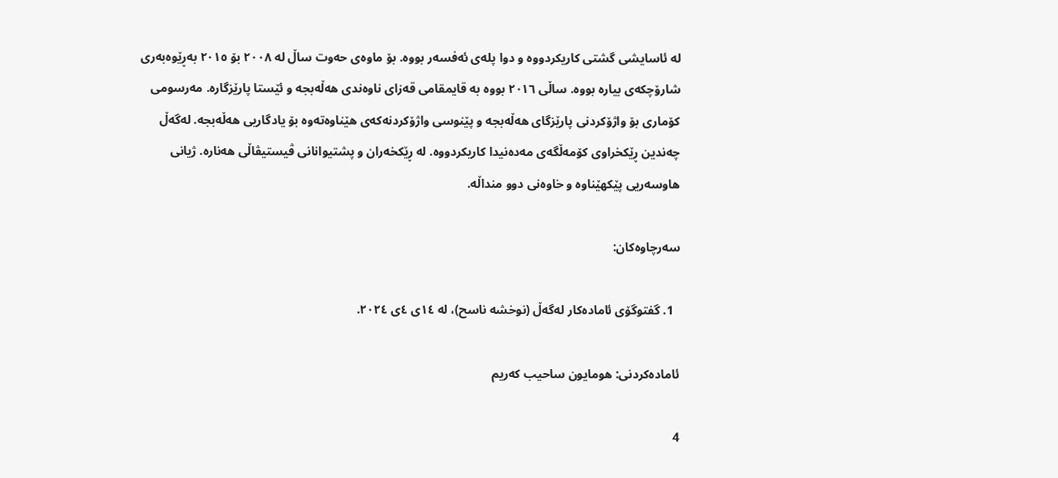لە ئاسایشی گشتی کاریکردووە و دوا پلەی ئەفسەر بووە. بۆ ماوەی حەوت ساڵ لە ٢٠٠٨ بۆ ٢٠١٥ بەڕێوەبەری شارۆچکەی بیارە بووە. ساڵی ٢٠١٦ بووە بە قایمقامی قەزای ناوەندی هەڵەبجە و ئێستا پارێزگارە. مەرسومی کۆماری بۆ واژۆکردنی پارێزگای هەڵەبجە و پێنوسی واژۆکردنەکەی هێناوەتەوە بۆ یادگاریی هەڵەبجە. لەگەڵ چەندین ڕێکخراوی کۆمەڵگەی مەدەنیدا کاریکردووە. لە ڕێکخەران و پشتیوانانی ڤیستیڤاڵی هەنارە. ژیانی هاوسەریی پێکهێناوە‌ و خاوەنی دوو منداڵە.

سەرچاوەکان:

  1. گفتوگۆی ئامادەکار لەگەڵ (نوخشە ناسح)، لە ١٤ی ٤ی ٢٠٢٤.

ئامادەکردنی: هومایون ساحیب کەریم

4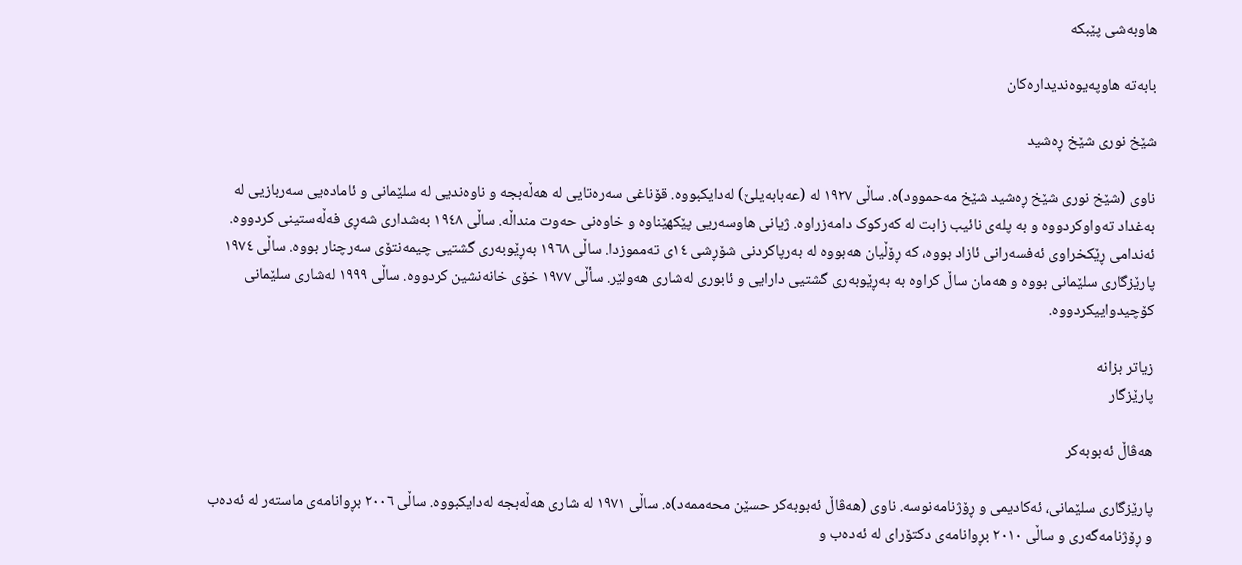هاوبەشی پێبکە

بابەتە هاوپەیوەندیدارەکان

شێخ نوری شێخ ڕەشید

ناوی (شێخ نوری شێخ ڕەشید شێخ مەحموود)ە. ساڵی ١٩٢٧ لە (عەبابەیلێ) لەدایکبووە. قۆناغی سەرەتایی لە هەڵەبجە و ناوەندیی لە سلێمانی و ئامادەیی سەربازیی لە بەغداد تەواوکردووه و به ‌پلەی نائیب زابت لە کەرکوک دامەزراوە. ژیانی هاوسەریی پێکهێناوە و خاوەنی حەوت منداڵە. ساڵی ١٩٤٨ بەشداری شەڕی فەڵەستینی کردووه. ئەندامی ڕێکخراوی ئەفسەرانی ئازاد بووە، کە ڕۆڵیان هەبووە لە بەرپاکردنی شۆڕشی ١٤ی تەمموزدا. ساڵی ١٩٦٨ بەڕێوبەری گشتیی چیمەنتۆی سەرچنار بووە. ساڵی ١٩٧٤ پارێزگاری سلێمانی بووە و هەمان ساڵ کراوە بە بەڕێوبەری گشتیی دارایی و ئابوری لەشاری هەولێر. سأڵی ١٩٧٧ خۆی خانەنشین کردووه. ساڵی ١٩٩٩ لەشاری سلێمانی کۆچیدواییکردووە.

زیاتر بزانە
پارێزگار

ھەڤاڵ ئەبوبەکر

پارێزگاری سلێمانی‌، ئەکادیمی و ڕۆژنامەنوسە. ناوی (ھەڤاڵ ئەبوبەکر حسێن محەممەد)ە. ساڵی ١٩٧١ لە شاری ھەڵەبجە لەدایکبووە. ساڵی ٢٠٠٦ بڕوانامەی ماستەر لە ئەدەب و ڕۆژنامەگەری و ساڵی ٢٠١٠ بڕوانامەی دکتۆرای لە ئەدەب و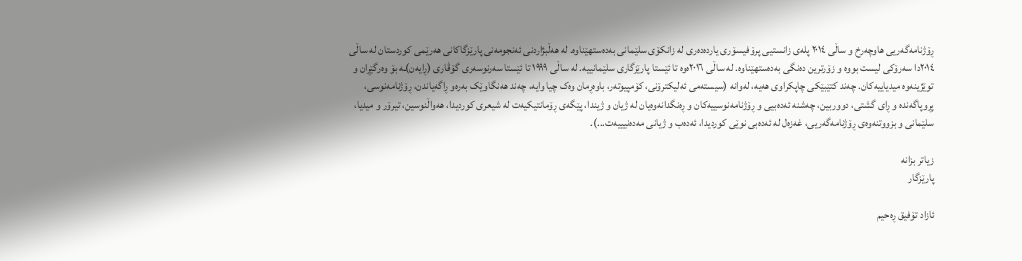ڕۆژنامەگەریی ھاوچەرخ و ساڵی ٢٠١٤ پلەی زانستیی پرۆفیسۆری یاردەدەری لە زانکۆی سلێمانی بەدەستهێناوە. لە ھەڵبژاردنی ئەنجومەنی پارێزگاکانی ھەرێمی کوردستان لە ساڵی ٢٠١٤دا سەرۆکی لیست بووە و زۆرترین دەنگی بەدەستهێناوە. لە ساڵی ٢٠١٦ەوە تا ئێستا پارێزگاری سلێمانییە. لە ساڵی ١٩٩٩ تا ئێستا سەرنوسەری گۆڤاری (ڕایەن)ـە بۆ وەرگێڕان و توێژینەوە میدیاییەکان. چەند کتێبێکی چاپکراوی ھەیە، لەوانە (سیستەمی ئەلیکترۆنی، کۆمپیوتەر، باوەڕمان وەک چیا وایە، چەند ھەنگاوێک بەرەو ڕاگەیاندن، ڕۆژنامەنوسی، پڕوپاگەندە و ڕای گشتی، دووربین، چەشنە ئەدەبیی و ڕۆژنامەنوسییەکان و ڕەنگدانەوەیان لە ژیان و ژیندا، پێگەی ڕۆمانتیکیەت لە شیعری کوردیدا، ھەواڵنوسین، تیرۆر و میدیا، سلێمانی و بزووتنەوەی ڕۆژنامەگەریی، غەزەل لە ئەدەبی نوێی کوردیدا، ئەدەب و ژیانی مەدەنیییەت...).

زیاتر بزانە
پارێزگار

ئازاد تۆفیق ڕەحیم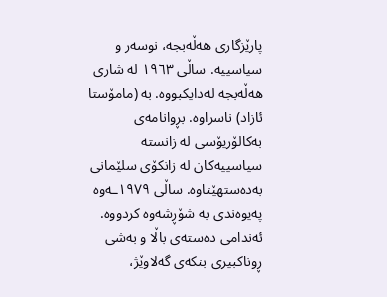پارێزگاری هەڵەبجە، نوسەر و سیاسییە. ساڵی ١٩٦٣ لە شاری هەڵەبجە لەدایکبووە. بە (مامۆستا ئازاد) ناسراوە. بڕوانامەی بەکالۆریۆسی لە زانستە سیاسییەکان لە زانکۆی سلێمانی بەدەستهێناوە. ساڵی ١٩٧٩ـەوە پەیوەندی بە شۆڕشەوە کردووە. ئەندامی دەستەی باڵا و بەشی ڕوناکبیری بنکەی گەلاوێژ،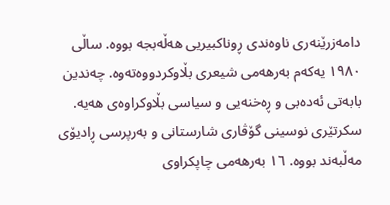دامەزرێنەری ناوەندی ڕوناکبیریی هەڵەبجە بووە. ساڵی ١٩٨٠ یەکەم بەرهەمی شیعری بڵاوکردووەتەوە. چەندین بابەتی ئەدەبی و ڕەخنەیی و سیاسی بڵاوکراوەی هەیە. سکرتێری نوسینی گۆڤاری شارستانی و بەرپرسی ڕادیۆی مەڵبەند بووە. ١٦ بەرهەمی چاپکراوی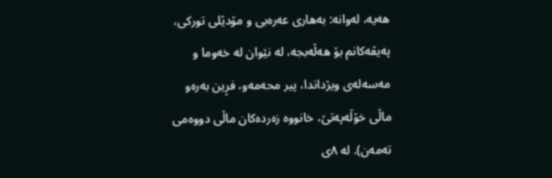هەیە، لەوانە: بەهاری عەرەبی و مۆدێلی تورکی، پەیڤەکانم بۆ هەڵەبجە، لە نێوان لە خەوما و مەسەلەی ویژداندا، پیر محەمەو، فڕین بەرەو ماڵی خۆڵەپەتێ، خانووە زەردەکان ماڵی دووەمی تەمەن). لە ٨ی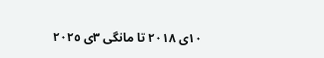١٠ی ٢٠١٨ تا مانگی ٣ی ٢٠٢٥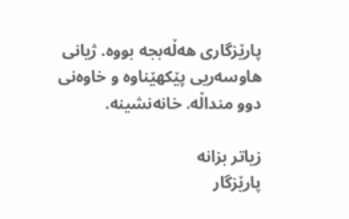پارێزگاری هەڵەبجە بووە‌. ژیانی هاوسەریی پێکهێناوە و خاوەنی دوو منداڵە. خانەنشینە.

زیاتر بزانە
پارێزگار